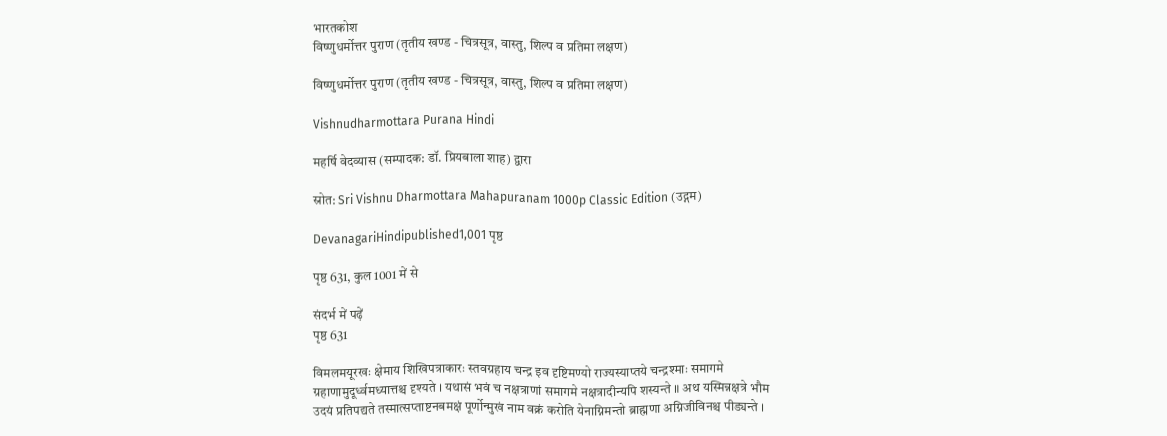भारतकोश
विष्णुधर्मोत्तर पुराण (तृतीय खण्ड - चित्रसूत्र, वास्तु, शिल्प व प्रतिमा लक्षण)

विष्णुधर्मोत्तर पुराण (तृतीय खण्ड - चित्रसूत्र, वास्तु, शिल्प व प्रतिमा लक्षण)

Vishnudharmottara Purana Hindi

महर्षि वेदव्यास (सम्पादक: डॉ. प्रियबाला शाह) द्वारा

स्रोत: Sri Vishnu Dharmottara Mahapuranam 1000p Classic Edition (उद्गम)

DevanagariHindipublished1,001 पृष्ठ

पृष्ठ 631, कुल 1001 में से

संदर्भ में पढ़ें
पृष्ठ 631

विमलमयूरखः क्षेमाय शिखिपत्राकारः स्तवग्रहाय चन्द्र इव दृष्टिमण्यो राज्यस्याप्तये चन्द्रश्माः समागमे ग्रहाणामुदूर्ध्वमध्यात्तश्च दृश्यते । यथासं भवं च नक्षत्राणां समागमे नक्षत्रादीन्यपि शस्यन्ते ॥ अथ यस्मिन्नक्षत्रे भौम उदयं प्रतिपद्यते तस्मात्सप्ताष्टनबमक्षं पूर्णोन्मुखं नाम वक्रं करोति येनाग्निमन्तो ब्राह्मणा अग्निजीविनश्च पीड्यन्ते ।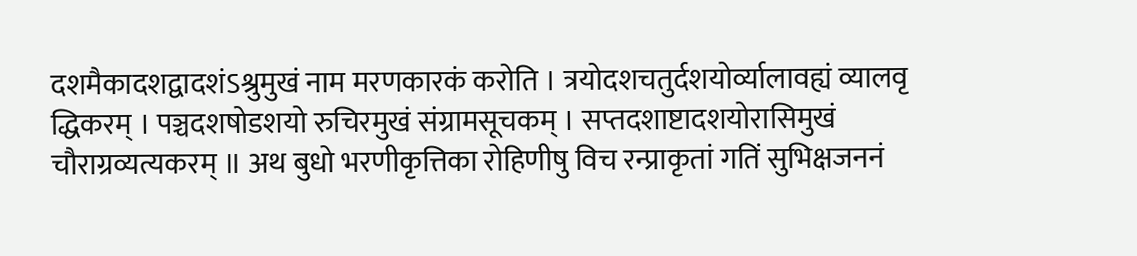दशमैकादशद्वादशंऽश्रुमुखं नाम मरणकारकं करोति । त्रयोदशचतुर्दशयोर्व्यालावह्यं व्यालवृ द्धिकरम् । पञ्चदशषोडशयो रुचिरमुखं संग्रामसूचकम् । सप्तदशाष्टादशयोरासिमुखं चौराग्रव्यत्यकरम् ॥ अथ बुधो भरणीकृत्तिका रोहिणीषु विच रन्प्राकृतां गतिं सुभिक्षजननं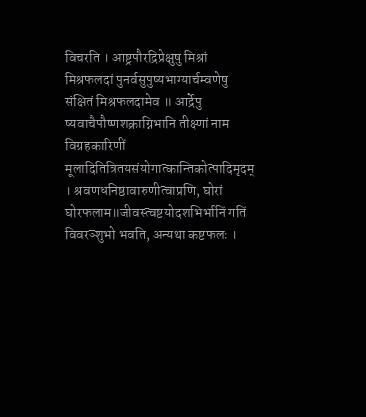विचरति । आष्ट्रपौरद्रिप्रेक्षुषु मिश्रां मिश्रफलदां पुनर्वसुपुष्यभाग्यार्चम्वणेषु संक्षितं मिश्रफलदामेव ॥ आर्द्रेपु ष्यवाचैपौष्णशक्राग्निभानि तीक्ष्णां नाम विग्रहकारिणीं मूलादितित्रितयसंयोगात्कान्तिकोत्पादिमृदम् । श्रवणधनिष्ठावारुणीत्वाप्रणि, घोरां घोरफलाम॥जीवस्त्वष्टयोदशभिर्भानिं गतिं विवरञ्शुभो भवति, अन्यथा कष्टफलः ।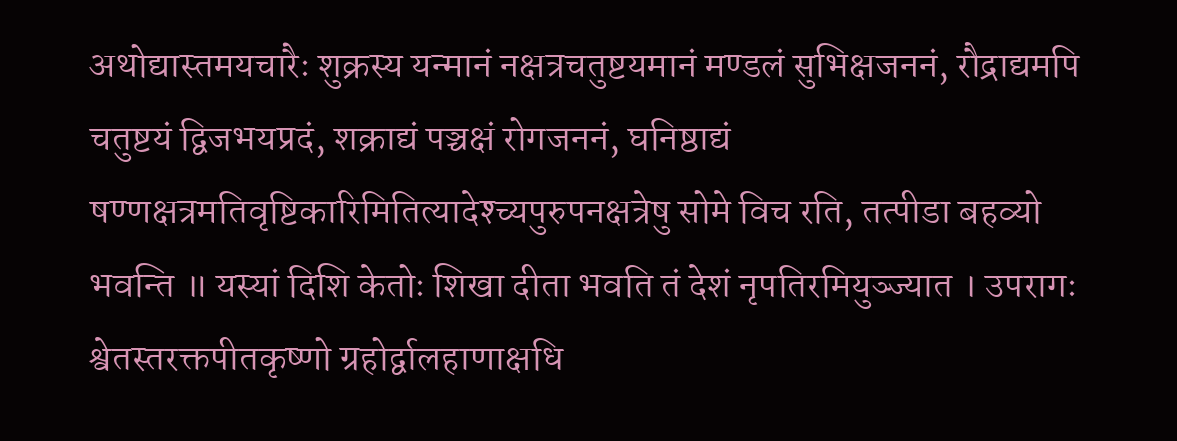अथोद्यास्तमयचारैः शुक्रस्य यन्मानं नक्षत्रचतुष्टयमानं मण्डलं सुभिक्षजननं, रौद्राद्यमपि चतुष्टयं द्विजभयप्रदं, शक्राद्यं पञ्चक्षं रोगजननं, घनिष्ठाद्यं षण्णक्षत्रमतिवृष्टिकारिमितित्यादेश्च्यपुरुपनक्षत्रेषु सोमे विच रति, तत्पीडा बहव्यो भवन्ति ॥ यस्यां दिशि केतोः शिखा दीता भवति तं देशं नृपतिरमियुञ्ज्यात । उपरागः श्वेतस्तरक्तपीतकृष्णो ग्रहोर्द्वालहाणाक्षधि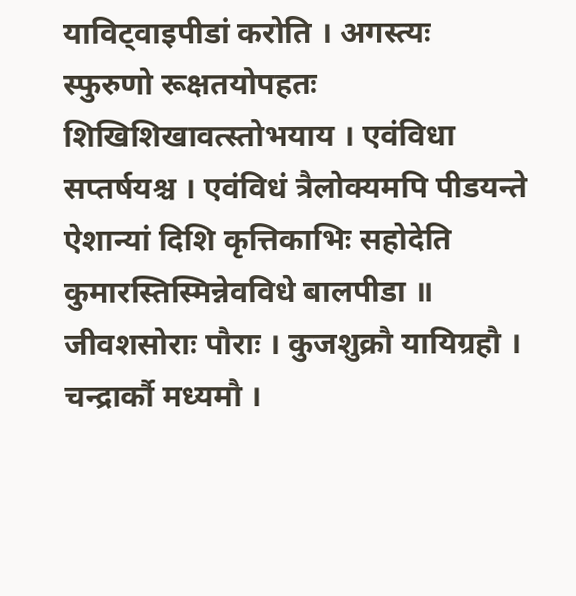याविट्वाइपीडां करोति । अगस्त्यः स्फुरुणो रूक्षतयोपहतः शिखिशिखावत्स्तोभयाय । एवंविधा सप्तर्षयश्च । एवंविधं त्रैलोक्यमपि पीडयन्ते ऐशान्यां दिशि कृत्तिकाभिः सहोदेति कुमारस्तिस्मिन्नेवविधे बालपीडा ॥ जीवशसोराः पौराः । कुजशुक्रौ यायिग्रहौ । चन्द्रार्कौ मध्यमौ ।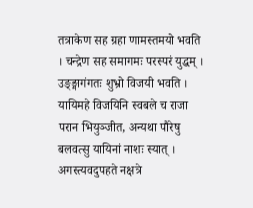तत्राकेण सह ग्रहा णामस्तमयो भवति । चन्द्रेण सह समागमः परस्परं युद्धम् । उङ्ङ्मागंगतः शुभ्रो विजयी भवति । यायिमहे विजयिनि स्वबले च राजा परान भियुञ्जीत, अन्यथा पौरेषु बलवत्सु यायिनां नाशः स्यात् । अगस्त्यवदुपहते नक्षत्रे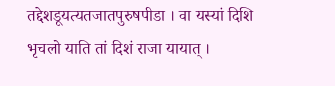तद्देशडूयत्यतजातपुरुषपीडा । वा यस्यां दिशि भृचलो याति तां दिशं राजा यायात् ।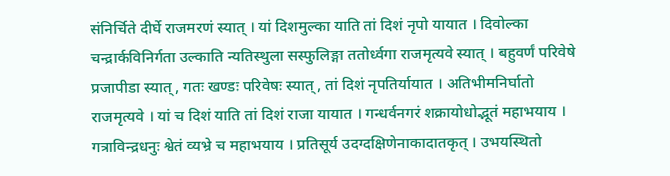संनिर्चिते दीर्घे राजमरणं स्यात् । यां दिशमुल्का याति तां दिशं नृपो यायात । दिवोल्का चन्द्रार्कविनिर्गता उल्काति न्यतिस्थुला सस्फुलिङ्गा ततोर्ध्वगा राजमृत्यवे स्यात् । बहुवर्णं परिवेषे प्रजापीडा स्यात्, गतः खण्डः परिवेषः स्यात्, तां दिशं नृपतिर्यायात । अतिभीमनिर्घातो राजमृत्यवे । यां च दिशं याति तां दिशं राजा यायात । गन्धर्वनगरं शक्रायोधोद्भूतं महाभयाय । गत्राविन्द्रधनुः श्वेतं व्यभ्रे च महाभयाय । प्रतिसूर्य उदग्दक्षिणेनाकादातकृत् । उभयस्थितो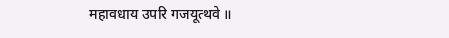महावधाय उपरि गजयूत्थवे ॥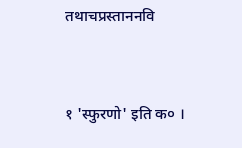तथाचप्रस्ताननवि


१ 'स्फुरणो' इति क० ।